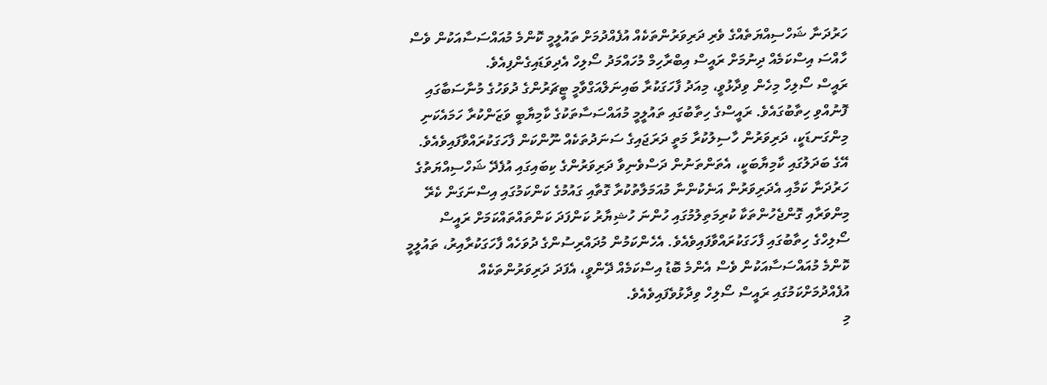ހަރުދަނާ ޝަހްސިއްޔަތެއްގެ ވެރި ދަރިވަރުންތަކެއް އުފެއްދުމަށް ތައުލީމީ ކޮންމެ މުއައްސަސާއަކުން ވެސް ހާއްސަ އިސްކަމެއް ދިނުމަށް ރައީސް އިބްރާހިމް މުހައްމަދު ސޯލިހް އެދިވަޑައިގެންފިއެވެ.
ރައީސް ސޯލިހް މިހެން ވިދާޅުވީ، މިއަދު ފާހަގަކުރާ ބައިނަލްއަގްވާމީ ޓީޗަރުންގެ ދުވަހުގެ މުނާސަބާގައި ފޮނުއްވި ހިތާބުގައެވެ. ރައީސްގެ ހިތާބުގައި ތައުލީމީ މުއައްސަސާތަކުގެ ކާމިޔާބީ ވަޒަންކުރާ ހަމައެކަނި މިންގަނޑަކީ، ދަރިވަރުން ހާސިލުކުރާ މަތީ ދަރަޖައިގެ ސަނަދުތަކެއް ނޫންކަން ފާހަގަކުރައްވާފައިވެއެވެ. އޭގެ ބަދަލުގައި ކާމިޔާބަކީ، އެތަންތަނުން ދަސްވެނިވާ ދަރިވަރުންގެ ކިބައިގައި އުފެދޭ ޝަހްސިއްޔަތުގެ ހަރުދަނާ ކަމާއި އެދަރިވަރުން އަނެކުންނާ މުއަމަލާތުކުރާ ގޮތާއި ގައުމުގެ ކަންކަމުގައި އިސްނަގަން ކެރޭ މިންވަރާއި ގޮންޖެހުންތަކާ ކުރިމަތިލުމުގައި ހުންނަ ހުޝިޔާރު ކަންފަދަ ކަންތައްތައްކަމަށް ރައީސް ސޯލިހްގެ ހިތާބުގައި ފާހަގަކުރައްވާފައިވެއެވެ. އެހެންކަމުން މުދައްރިސުންގެ ދުވަހެއް ފާހަގަކުރާއިރު، ތައުލީމީ ކޮންމެ މުއައްސަސާއަކުން ވެސް އެންމެ ބޮޑު އިސްކަމެއް ދޭންވީ، އެފަދަ ދަރިވަރުންތަކެއް އުފެއްދުމަށްކަމުގައި ރައީސް ސޯލިހް ވިދާޅުވެފައިވެއެވެ.
މި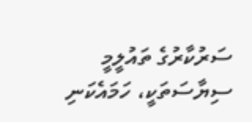ސަރުކާރުގެ ތައުލީމީ ސިޔާސަތަކީ، ހަމައެކަނި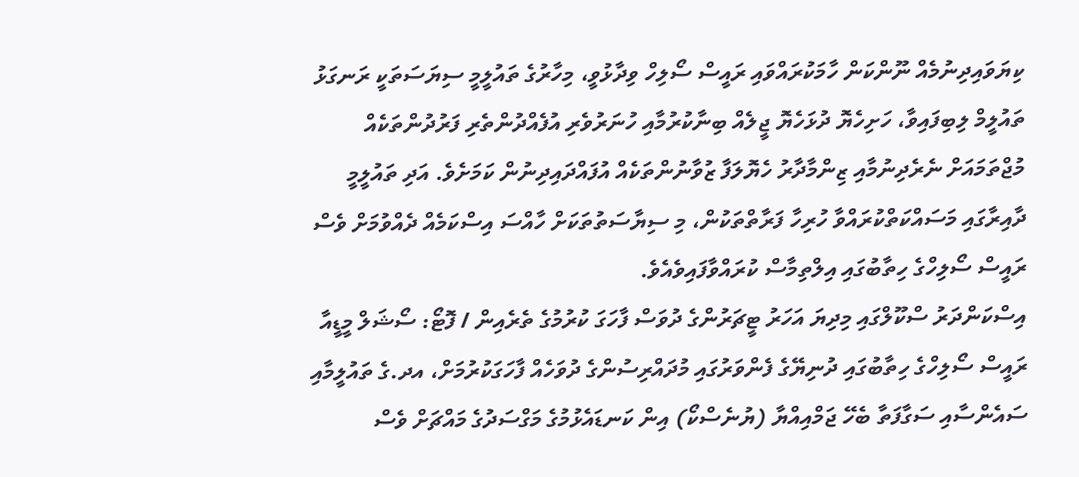ކިޔަވައިދިނުމެއް ނޫންކަން ހާމަކުރައްވައި ރައީސް ސޯލިހް ވިދާޅުވީ، މިހާރުގެ ތައުލީމީ ސިޔަސަތަކީ ރަނގަޅު ތައުލީމް ލިބިފައިވާ، ހަށިހެޔޮ ދުޅަހެޔޮ ޖީލެއް ބިނާކުރުމާއި ހުނަރުވެރި އުފެއްދުންތެރި ފަރުދުންތަކެއް މުޖްތަމައަށް ނެރެދިނުމާއި ޒިންމާދާރު ހެޔޮލަފާ ޒުވާނުންތަކެއް އުފައްދައިދިނުން ކަމަށެވެ. އަދި ތައުލީމީ ދާއިރާގައި މަސައްކަތްކުރައްވާ ހުރިހާ ފަރާތްތަކުން، މި ސިޔާސަތުތަކަށް ހާއްސަ އިސްކަމެއް ދެއްވުމަށް ވެސް ރައީސް ސޯލިހްގެ ހިތާބުގައި އިލްތިމާސް ކުރައްވާފައިވެއެވެ.
އިސްކަންދަރު ސްކޫލްގައި މިދިޔަ އަހަރު ޓީޗަރުންގެ ދުވަސް ފާހަގަ ކުރުމުގެ ތެރެއިން / ފޮޓޯ: ސޯޝަލް މީޑީއާ
ރައީސް ސޯލިހްގެ ހިތާބުގައި ދުނިޔޭގެ ފެންވަރުގައި މުދައްރިސުންގެ ދުވަހެއް ފާހަގަކުރުމަށް، އދ.ގެ ތައުލީމާއި ސައެންސާއި ސަގާފަތާ ބެހޭ ޖަމްއިއްޔާ (ޔުނެސްކޯ) އިން ކަނޑައެޅުމުގެ މަގްސަދުގެ މައްޗަށް ވެސް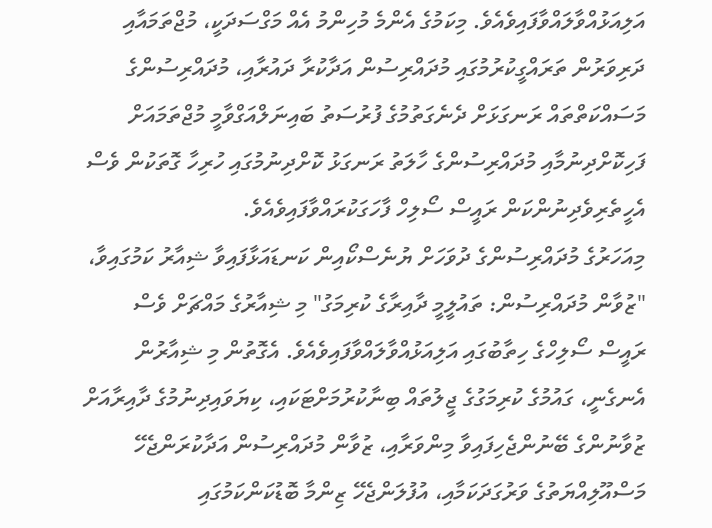އަލިއަޅުއްވާލައްވާފައިވެއެވެ. މިކަމުގެ އެންމެ މުހިންމު އެއް މަގްސަދަކީ، މުޖްތަމައާއި ދަރިވަރުން ތަރައްގީކުރުމުގައި މުދައްރިސުން އަދާކުރާ ދައުރާއި، މުދައްރިސުންގެ މަސައްކަތްތައް ރަނގަޅަށް ދެނެގަތުމުގެ ފުރުސަތު ބައިނަލްއަގްވާމީ މުޖްތަމައަށް ފަހިކޮށްދިނުމާއި މުދައްރިސުންގެ ހާލަތު ރަނގަޅު ކޮށްދިނުމުގައި ހުރިހާ ގޮތަކުން ވެސް އެހީތެރިވެދިނުންކަން ރައީސް ސޯލިހް ފާހަގަކުރައްވާފައިވެއެވެ.
މިއަހަރުގެ މުދައްރިސުންގެ ދުވަހަށް ޔުނެސްކޯއިން ކަނޑައަޅާފައިވާ ޝިއާރު ކަމުގައިވާ، "ޒުވާން މުދައްރިސުން: ތައުލީމީ ދާއިރާގެ ކުރިމަގު" މި ޝިއާރުގެ މައްޗަށް ވެސް ރައީސް ސޯލިހްގެ ހިތާބުގައި އަލިއަޅުއްވާލައްވާފައިވެއެވެ. އެގޮތުން މި ޝިއާރުން އެނގެނީ، ގައުމުގެ ކުރިމަގުގެ ޖީލުތައް ބިނާކުރުމަށްޓަކައި، ކިޔަވައިދިނުމުގެ ދާއިރާއަށް ޒުވާނުންގެ ބޭނުންޖެހިފައިވާ މިންވަރާއި، ޒުވާން މުދައްރިސުން އަދާކުރަންޖެހޭ މަސްއޫލިއްޔަތުގެ ވަރުގަދަކަމާއި، އުފުލަންޖެހޭ ޒިންމާ ބޮޑުކަންކަމުގައި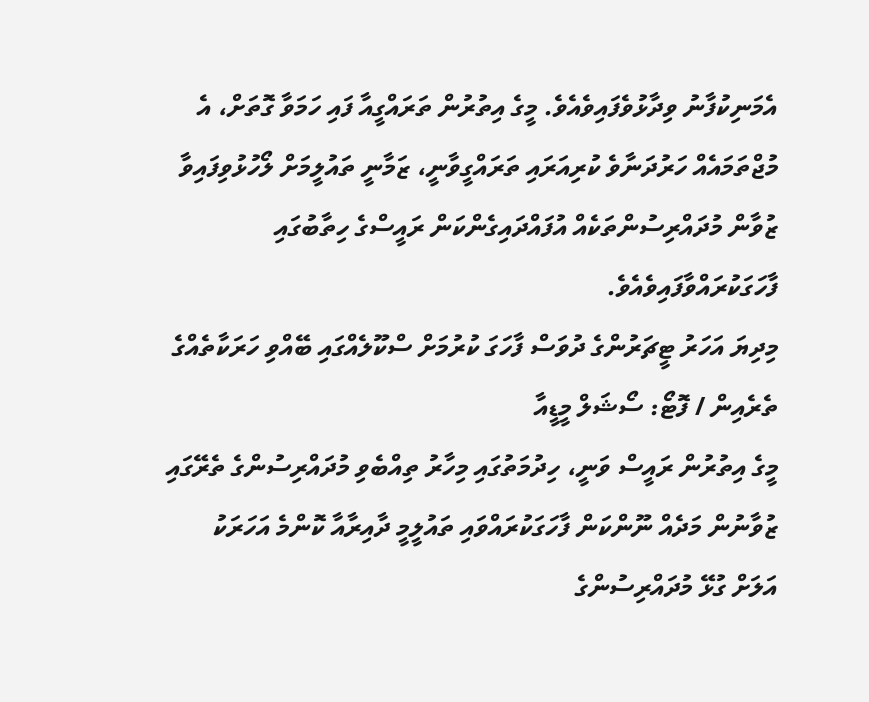އެމަނިކުފާނު ވިދާޅުވެފައިވެއެވެ. މީގެ އިތުރުން ތަރައްގީއާ ފައި ހަމަވާ ގޮތަށް، އެ މުޖްތަމައެއް ހަރުދަނާވެ ކުރިއަރައި ތަރައްގީވާނީ، ޒަމާނީ ތައުލީމަށް ލޯހުޅުވިފައިވާ ޒުވާން މުދައްރިސުންތަކެއް އުފައްދައިގެންކަން ރައީސްގެ ހިތާބުގައި ފާހަގަކުރައްވާފައިވެއެވެ.
މިދިޔަ އަހަރު ޓީޗަރުންގެ ދުވަސް ފާހަގަ ކުރުމަށް ސްކޫލެއްގައި ބޭއްވި ހަރަކާތެއްގެ ތެރެއިން / ފޮޓޯ: ސޯޝަލް މީޑީއާ
މީގެ އިތުރުން ރައީސް ވަނީ، ހިދުމަތުގައި މިހާރު ތިއްބެވި މުދައްރިސުންގެ ތެރޭގައި ޒުވާނުން މަދެއް ނޫންކަން ފާހަގަކުރައްވައި ތައުލީމީ ދާއިރާއާ ކޮންމެ އަހަރަކު އަލަށް ގުޅޭ މުދައްރިސުންގެ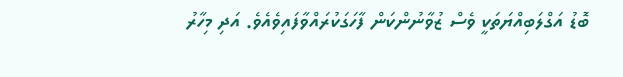ބޮޑު އަގްލަބިއްޔަތަކީ ވެސް ޒުވާނުންކަން ފާހަގަކުރައްވާފައިވެއެވެ. އަދި މިހާރު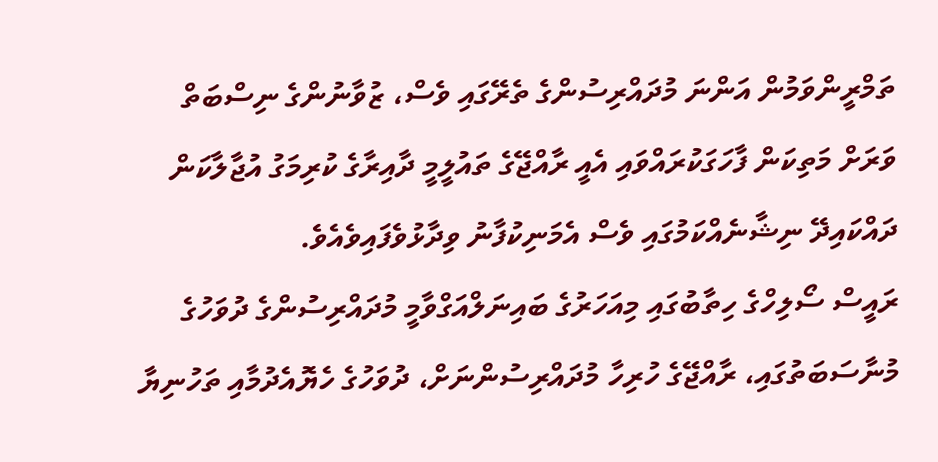ތަމްރީންވަމުން އަންނަ މުދައްރިސުންގެ ތެރޭގައި ވެސް، ޒުވާނުންގެ ނިސްބަތް ވަރަށް މަތިކަން ފާހަގަކުރައްވައި އެއީ ރާއްޖޭގެ ތައުލީމީ ދާއިރާގެ ކުރިމަގު އުޖާލާކަން ދައްކައިދޭ ނިޝާނެއްކަމުގައި ވެސް އެމަނިކުފާނު ވިދާޅުވެފައިވެއެވެ.
ރައީސް ސޯލިހްގެ ހިތާބުގައި މިއަހަރުގެ ބައިނަލްއަގްވާމީ މުދައްރިސުންގެ ދުވަހުގެ މުނާސަބަތުގައި، ރާއްޖޭގެ ހުރިހާ މުދައްރިސުންނަށް، ދުވަހުގެ ހެޔޮއެދުމާއި ތަހުނިޔާ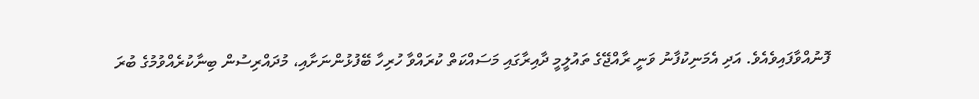ފޮނުއްވާފައިވެއެވެ. އަދި އެމަނިކުފާނު ވަނީ ރާއްޖޭގެ ތައުލީމީ ދާއިރާގައި މަސައްކަތް ކުރައްވާ ހުރިހާ ބޭފުޅުންނަށާއި، މުދައްރިސުން ބިނާކުރެއްވުމުގެ ބުރަ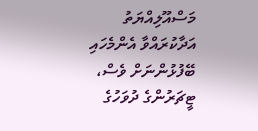މަސްއޫލިއްޔަތު އަދާކުރައްވާ އެންމެހައި ބޭފުޅުންނަށް ވެސް، ޓީޗަރުންގެ ދުވަހުގެ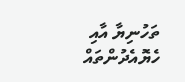ތަހުނިޔާ އާއި ހެޔޮއެދުންތައް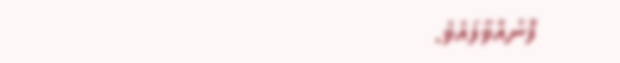ފޮނުއްވާފައެވެ.